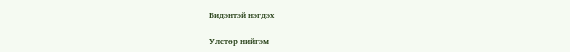Бидэнтэй нэгдэх

Улстөр нийгэм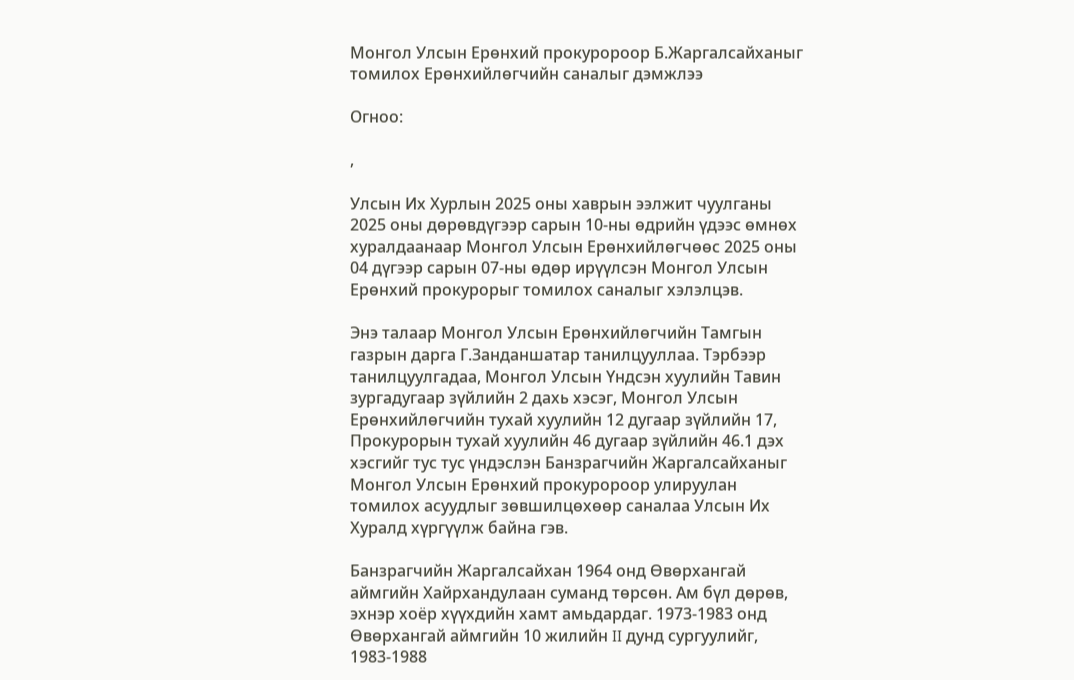Монгол Улсын Ерөнхий прокуророор Б.Жаргалсайханыг томилох Ерөнхийлөгчийн саналыг дэмжлээ

Огноо:

,

Улсын Их Хурлын 2025 оны хаврын ээлжит чуулганы 2025 оны дөрөвдүгээр сарын 10-ны өдрийн үдээс өмнөх хуралдаанаар Монгол Улсын Ерөнхийлөгчөөс 2025 оны 04 дүгээр сарын 07-ны өдөр ирүүлсэн Монгол Улсын Ерөнхий прокурорыг томилох саналыг хэлэлцэв.

Энэ талаар Монгол Улсын Ерөнхийлөгчийн Тамгын газрын дарга Г.Занданшатар танилцууллаа. Тэрбээр танилцуулгадаа, Монгол Улсын Үндсэн хуулийн Тавин зургадугаар зүйлийн 2 дахь хэсэг, Монгол Улсын Ерөнхийлөгчийн тухай хуулийн 12 дугаар зүйлийн 17, Прокурорын тухай хуулийн 46 дугаар зүйлийн 46.1 дэх хэсгийг тус тус үндэслэн Банзрагчийн Жаргалсайханыг Монгол Улсын Ерөнхий прокуророор улируулан томилох асуудлыг зөвшилцөхөөр саналаа Улсын Их Хуралд хүргүүлж байна гэв.

Банзрагчийн Жаргалсайхан 1964 онд Өвөрхангай аймгийн Хайрхандулаан суманд төрсөн. Ам бүл дөрөв, эхнэр хоёр хүүхдийн хамт амьдардаг. 1973-1983 онд Өвөрхангай аймгийн 10 жилийн II дунд сургуулийг, 1983-1988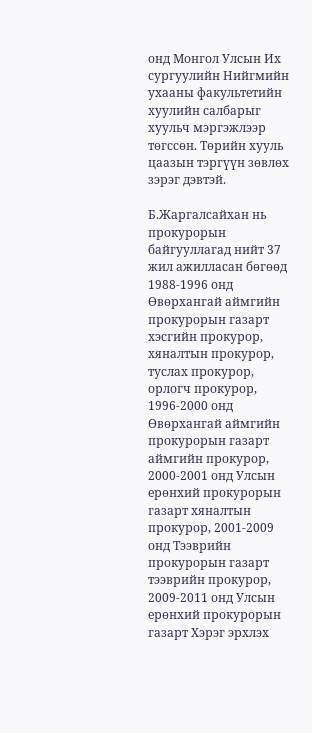онд Монгол Улсын Их сургуулийн Нийгмийн ухааны факультетийн хуулийн салбарыг хуульч мэргэжлээр төгссөн. Төрийн хууль цаазын тэргүүн зөвлөх зэрэг дэвтэй.

Б.Жаргалсайхан нь прокурорын байгууллагад нийт 37 жил ажилласан бөгөөд 1988-1996 онд Өвөрхангай аймгийн прокурорын газарт хэсгийн прокурор, хяналтын прокурор, туслах прокурор, орлогч прокурор, 1996-2000 онд Өвөрхангай аймгийн прокурорын газарт аймгийн прокурор, 2000-2001 онд Улсын ерөнхий прокурорын газарт хяналтын прокурор, 2001-2009 онд Тээврийн прокурорын газарт тээврийн прокурор, 2009-2011 онд Улсын ерөнхий прокурорын газарт Хэрэг эрхлэх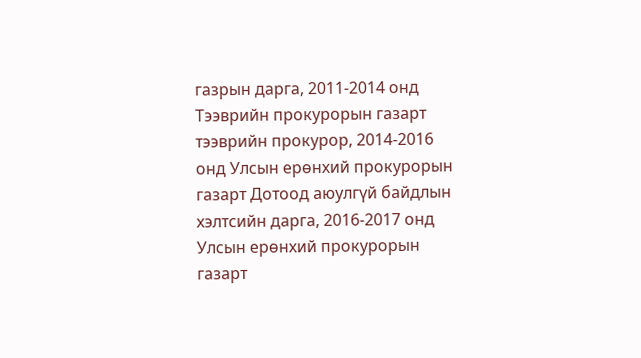газрын дарга, 2011-2014 онд Тээврийн прокурорын газарт тээврийн прокурор, 2014-2016 онд Улсын ерөнхий прокурорын газарт Дотоод аюулгүй байдлын хэлтсийн дарга, 2016-2017 онд Улсын ерөнхий прокурорын газарт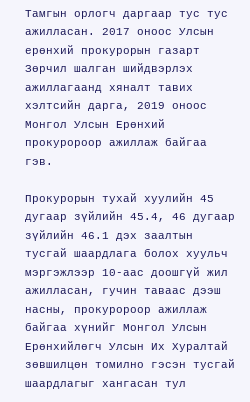Тамгын орлогч даргаар тус тус ажилласан. 2017 оноос Улсын ерөнхий прокурорын газарт Зөрчил шалган шийдвэрлэх ажиллагаанд хяналт тавих хэлтсийн дарга, 2019 оноос Монгол Улсын Ерөнхий прокуророор ажиллаж байгаа гэв.

Прокурорын тухай хуулийн 45 дугаар зүйлийн 45.4, 46 дугаар зүйлийн 46.1 дэх заалтын тусгай шаардлага болох хуульч мэргэжлээр 10-аас доошгүй жил ажилласан, гучин таваас дээш насны, прокуророор ажиллаж байгаа хүнийг Монгол Улсын Ерөнхийлөгч Улсын Их Хуралтай зөвшилцөн томилно гэсэн тусгай шаардлагыг хангасан тул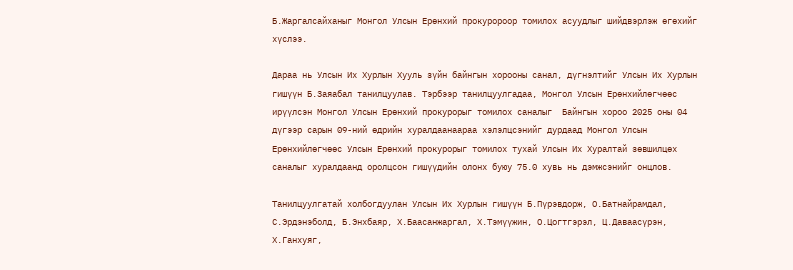Б.Жаргалсайханыг Монгол Улсын Ерөнхий прокуророор томилох асуудлыг шийдвэрлэж өгөхийг хүслээ.

Дараа нь Улсын Их Хурлын Хууль зүйн байнгын хорооны санал, дүгнэлтийг Улсын Их Хурлын гишүүн Б.Заяабал танилцуулав. Тэрбээр танилцуулгадаа, Монгол Улсын Ерөнхийлөгчөөс ирүүлсэн Монгол Улсын Ерөнхий прокурорыг томилох саналыг  Байнгын хороо 2025 оны 04 дүгээр сарын 09-ний өдрийн хуралдаанаараа хэлэлцсэнийг дурдаад Монгол Улсын Ерөнхийлөгчөөс Улсын Ерөнхий прокурорыг томилох тухай Улсын Их Хуралтай зөвшилцөх саналыг хуралдаанд оролцсон гишүүдийн олонх буюу 75.0 хувь нь дэмжсэнийг онцлов.

Танилцуулгатай холбогдуулан Улсын Их Хурлын гишүүн Б.Пүрэвдорж, О.Батнайрамдал, С.Эрдэнэболд, Б.Энхбаяр, Х.Баасанжаргал, Х.Тэмүүжин, О.Цогтгэрэл, Ц.Даваасүрэн, Х.Ганхуяг,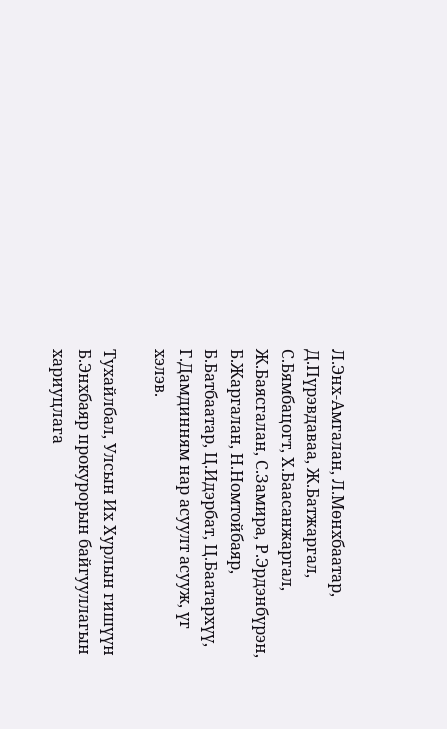Л.Энх-Амгалан, Л.Мөнхбаатар, Д.Пүрэвдаваа, Ж.Батжаргал, С.Бямбацогт, Х.Баасанжаргал, Ж.Баясгалан, С.Замира, Р.Эрдэнбүрэн, Б.Жаргалан, Н.Номтойбаяр, Б.Батбаатар, Ц.Идэрбат, Ц.Баатархүү, Г.Дамдинням нар асуулт асууж, үг хэлэв.

Тухайлбал, Улсын Их Хурлын гишүүн Б.Энхбаяр прокурорын байгууллагын хариуцлага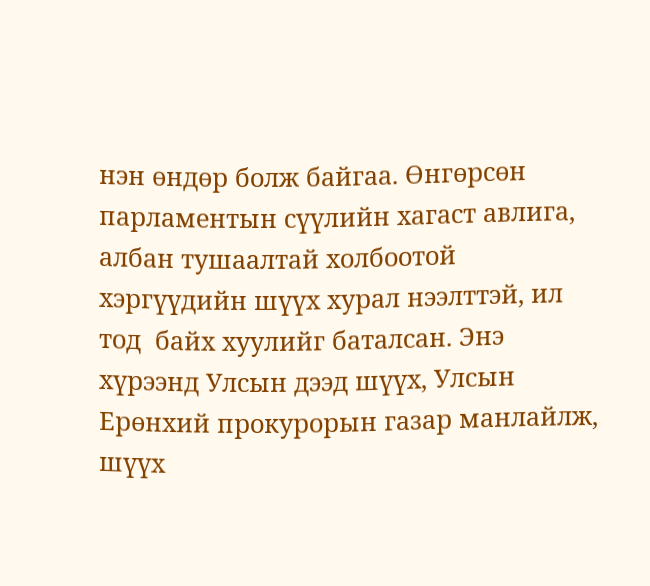нэн өндөр болж байгаа. Өнгөрсөн парламентын сүүлийн хагаст авлига, албан тушаалтай холбоотой хэргүүдийн шүүх хурал нээлттэй, ил тод  байх хуулийг баталсан. Энэ хүрээнд Улсын дээд шүүх, Улсын Ерөнхий прокурорын газар манлайлж, шүүх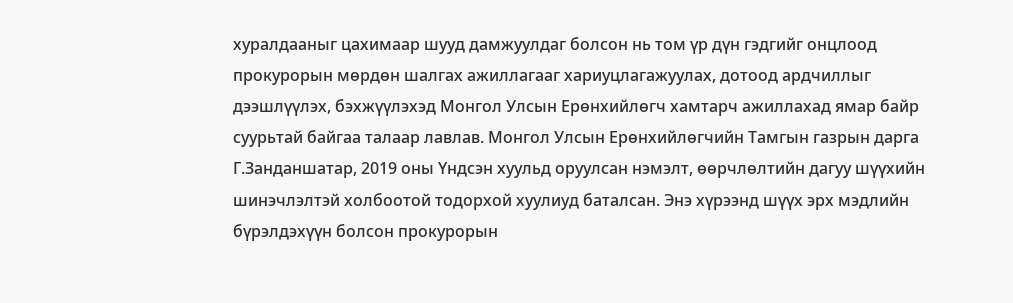хуралдааныг цахимаар шууд дамжуулдаг болсон нь том үр дүн гэдгийг онцлоод прокурорын мөрдөн шалгах ажиллагааг хариуцлагажуулах, дотоод ардчиллыг дээшлүүлэх, бэхжүүлэхэд Монгол Улсын Ерөнхийлөгч хамтарч ажиллахад ямар байр суурьтай байгаа талаар лавлав. Монгол Улсын Ерөнхийлөгчийн Тамгын газрын дарга Г.Занданшатар, 2019 оны Үндсэн хуульд оруулсан нэмэлт, өөрчлөлтийн дагуу шүүхийн шинэчлэлтэй холбоотой тодорхой хуулиуд баталсан. Энэ хүрээнд шүүх эрх мэдлийн бүрэлдэхүүн болсон прокурорын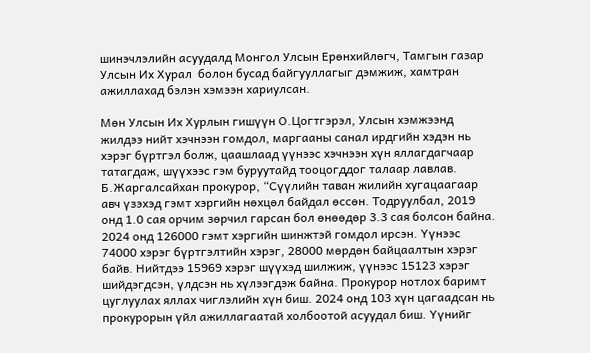шинэчлэлийн асуудалд Монгол Улсын Ерөнхийлөгч, Тамгын газар Улсын Их Хурал  болон бусад байгууллагыг дэмжиж, хамтран ажиллахад бэлэн хэмээн хариулсан.

Мөн Улсын Их Хурлын гишүүн О.Цогтгэрэл, Улсын хэмжээнд жилдээ нийт хэчнээн гомдол, маргааны санал ирдгийн хэдэн нь хэрэг бүртгэл болж, цаашлаад үүнээс хэчнээн хүн яллагдагчаар татагдаж, шүүхээс гэм буруутайд тооцогддог талаар лавлав. Б.Жаргалсайхан прокурор, “Сүүлийн таван жилийн хугацаагаар авч үзэхэд гэмт хэргийн нөхцөл байдал өссөн. Тодруулбал, 2019 онд 1.0 сая орчим зөрчил гарсан бол өнөөдөр 3.3 сая болсон байна. 2024 онд 126000 гэмт хэргийн шинжтэй гомдол ирсэн. Үүнээс 74000 хэрэг бүртгэлтийн хэрэг, 28000 мөрдөн байцаалтын хэрэг байв. Нийтдээ 15969 хэрэг шүүхэд шилжиж, үүнээс 15123 хэрэг шийдэгдсэн, үлдсэн нь хүлээгдэж байна. Прокурор нотлох баримт цуглуулах яллах чиглэлийн хүн биш. 2024 онд 103 хүн цагаадсан нь прокурорын үйл ажиллагаатай холбоотой асуудал биш. Үүнийг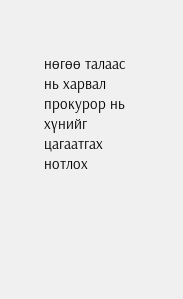нөгөө талаас нь харвал  прокурор нь хүнийг цагаатгах нотлох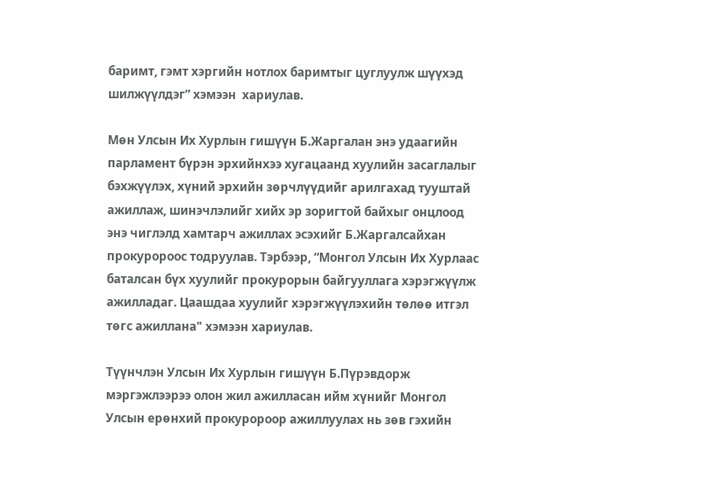баримт, гэмт хэргийн нотлох баримтыг цуглуулж шүүхэд шилжүүлдэг” хэмээн  хариулав.

Мөн Улсын Их Хурлын гишүүн Б.Жаргалан энэ удаагийн парламент бүрэн эрхийнхээ хугацаанд хуулийн засаглалыг бэхжүүлэх, хүний эрхийн зөрчлүүдийг арилгахад тууштай  ажиллаж, шинэчлэлийг хийх эр зоригтой байхыг онцлоод энэ чиглэлд хамтарч ажиллах эсэхийг Б.Жаргалсайхан прокуророос тодруулав. Тэрбээр, “Монгол Улсын Их Хурлаас баталсан бүх хуулийг прокурорын байгууллага хэрэгжүүлж ажилладаг. Цаашдаа хуулийг хэрэгжүүлэхийн төлөө итгэл төгс ажиллана" хэмээн хариулав.

Түүнчлэн Улсын Их Хурлын гишүүн Б.Пүрэвдорж мэргэжлээрээ олон жил ажилласан ийм хүнийг Монгол Улсын ерөнхий прокуророор ажиллуулах нь зөв гэхийн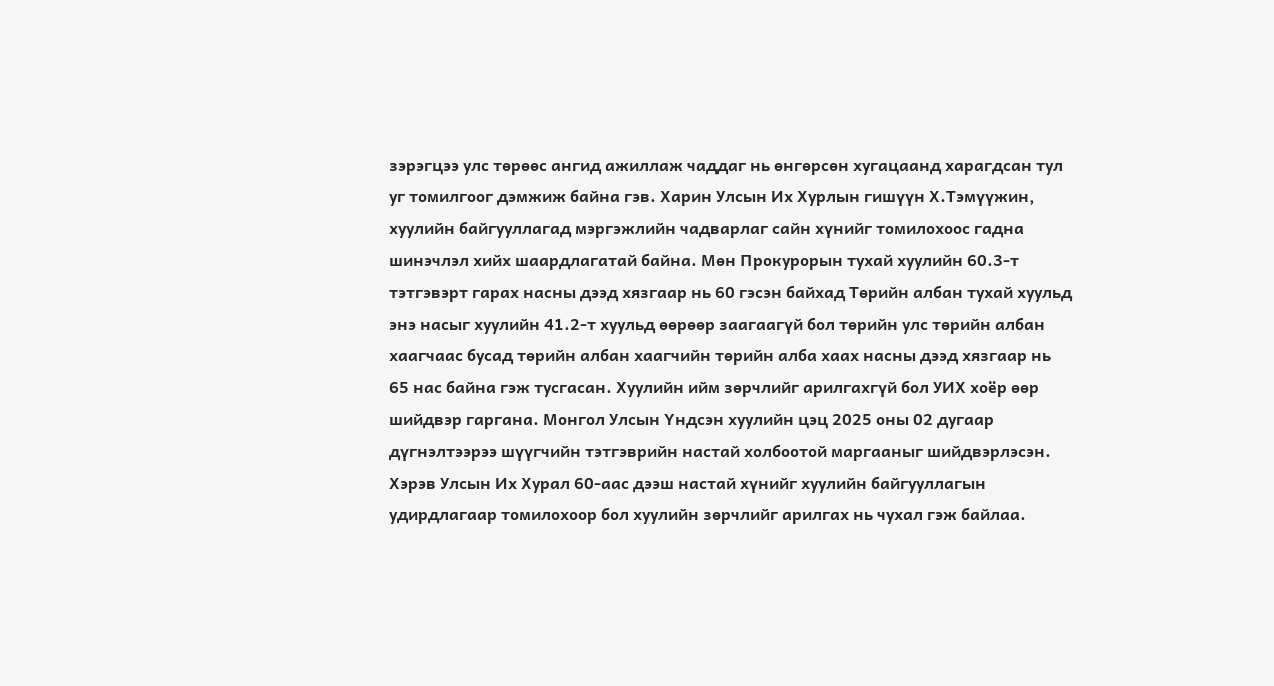зэрэгцээ улс төрөөс ангид ажиллаж чаддаг нь өнгөрсөн хугацаанд харагдсан тул уг томилгоог дэмжиж байна гэв. Харин Улсын Их Хурлын гишүүн Х.Тэмүүжин, хуулийн байгууллагад мэргэжлийн чадварлаг сайн хүнийг томилохоос гадна шинэчлэл хийх шаардлагатай байна. Мөн Прокурорын тухай хуулийн 60.3-т тэтгэвэрт гарах насны дээд хязгаар нь 60 гэсэн байхад Төрийн албан тухай хуульд энэ насыг хуулийн 41.2-т хуульд өөрөөр заагаагүй бол төрийн улс төрийн албан хаагчаас бусад төрийн албан хаагчийн төрийн алба хаах насны дээд хязгаар нь 65 нас байна гэж тусгасан. Хуулийн ийм зөрчлийг арилгахгүй бол УИХ хоёр өөр шийдвэр гаргана. Монгол Улсын Үндсэн хуулийн цэц 2025 оны 02 дугаар дүгнэлтээрээ шүүгчийн тэтгэврийн настай холбоотой маргааныг шийдвэрлэсэн. Хэрэв Улсын Их Хурал 60-аас дээш настай хүнийг хуулийн байгууллагын удирдлагаар томилохоор бол хуулийн зөрчлийг арилгах нь чухал гэж байлаа.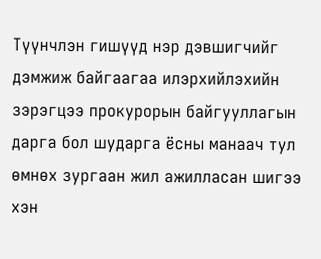Түүнчлэн гишүүд нэр дэвшигчийг дэмжиж байгаагаа илэрхийлэхийн зэрэгцээ прокурорын байгууллагын дарга бол шударга ёсны манаач тул өмнөх зургаан жил ажилласан шигээ хэн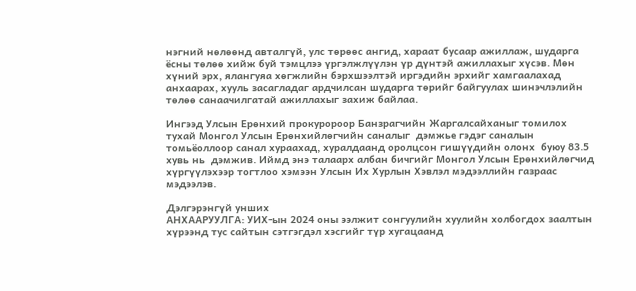нэгний нөлөөнд авталгүй, улс төрөөс ангид, хараат бусаар ажиллаж, шударга ёсны төлөө хийж буй тэмцлээ үргэлжлүүлэн үр дүнтэй ажиллахыг хүсэв. Мөн хүний эрх, ялангуяа хөгжлийн бэрхшээлтэй иргэдийн эрхийг хамгаалахад анхаарах, хууль засагладаг ардчилсан шударга төрийг байгуулах шинэчлэлийн төлөө санаачилгатай ажиллахыг захиж байлаа.

Ингээд Улсын Ерөнхий прокуророор Банзрагчийн Жаргалсайханыг томилох тухай Монгол Улсын Ерөнхийлөгчийн саналыг  дэмжье гэдэг саналын томьёоллоор санал хураахад, хуралдаанд оролцсон гишүүдийн олонх  буюу 83.5 хувь нь  дэмжив. Иймд энэ талаарх албан бичгийг Монгол Улсын Ерөнхийлөгчид хүргүүлэхээр тогтлоо хэмээн Улсын Их Хурлын Хэвлэл мэдээллийн газраас мэдээлэв.

Дэлгэрэнгүй унших
АНХААРУУЛГА: УИХ-ын 2024 оны ээлжит сонгуулийн хуулийн холбогдох заалтын хүрээнд тус сайтын сэтгэгдэл хэсгийг түр хугацаанд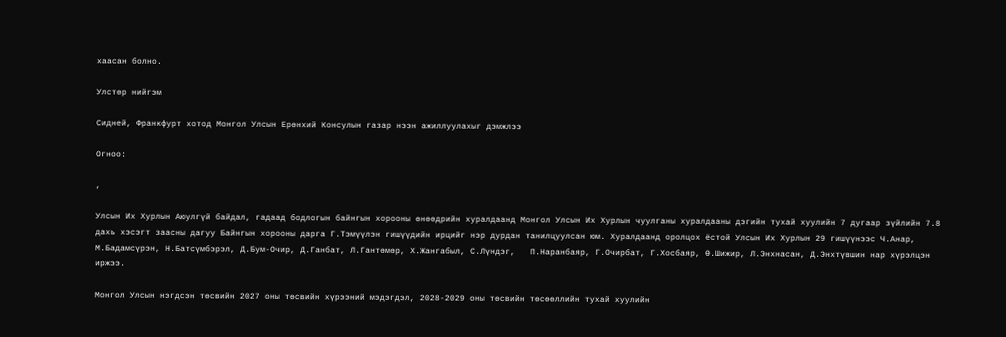хаасан болно.

Улстөр нийгэм

Сидней, Франкфурт хотод Монгол Улсын Ерөнхий Консулын газар нээн ажиллуулахыг дэмжлээ

Огноо:

,

Улсын Их Хурлын Аюулгүй байдал, гадаад бодлогын байнгын хорооны өнөөдрийн хуралдаанд Монгол Улсын Их Хурлын чуулганы хуралдааны дэгийн тухай хуулийн 7 дугаар зүйлийн 7.8 дахь хэсэгт заасны дагуу Байнгын хорооны дарга Г.Тэмүүлэн гишүүдийн ирцийг нэр дурдан танилцуулсан юм. Хуралдаанд оролцох ёстой Улсын Их Хурлын 29 гишүүнээс Ч.Анар, М.Бадамсүрэн, Н.Батсүмбэрэл, Д.Бум-Очир, Д.Ганбат, Л.Гантөмөр, Х.Жангабыл, С.Лүндэг,   П.Наранбаяр, Г.Очирбат, Г.Хосбаяр, Ө.Шижир, Л.Энхнасан, Д.Энхтүвшин нар хүрэлцэн иржээ.

Монгол Улсын нэгдсэн төсвийн 2027 оны төсвийн хүрээний мэдэгдэл, 2028-2029 оны төсвийн төсөөллийн тухай хуулийн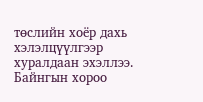төслийн хоёр дахь хэлэлцүүлгээр хуралдаан эхэллээ. Байнгын хороо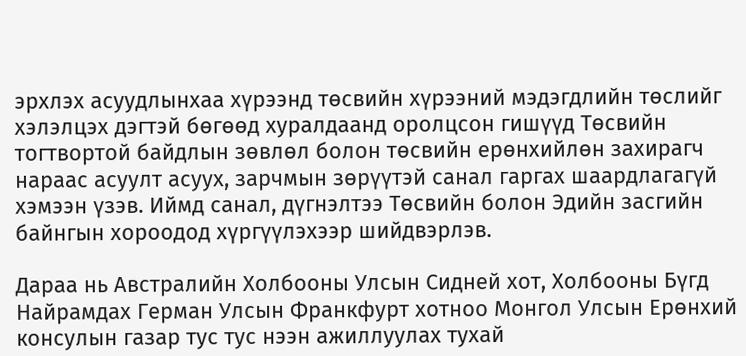эрхлэх асуудлынхаа хүрээнд төсвийн хүрээний мэдэгдлийн төслийг хэлэлцэх дэгтэй бөгөөд хуралдаанд оролцсон гишүүд Төсвийн тогтвортой байдлын зөвлөл болон төсвийн ерөнхийлөн захирагч нараас асуулт асуух, зарчмын зөрүүтэй санал гаргах шаардлагагүй хэмээн үзэв. Иймд санал, дүгнэлтээ Төсвийн болон Эдийн засгийн байнгын хороодод хүргүүлэхээр шийдвэрлэв.

Дараа нь Австралийн Холбооны Улсын Сидней хот, Холбооны Бүгд Найрамдах Герман Улсын Франкфурт хотноо Монгол Улсын Ерөнхий консулын газар тус тус нээн ажиллуулах тухай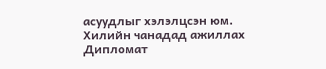асуудлыг хэлэлцсэн юм.
Хилийн чанадад ажиллах Дипломат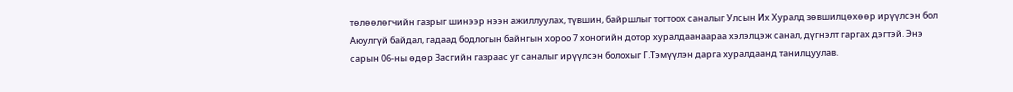төлөөлөгчийн газрыг шинээр нээн ажиллуулах, түвшин, байршлыг тогтоох саналыг Улсын Их Хуралд зөвшилцөхөөр ирүүлсэн бол Аюулгүй байдал, гадаад бодлогын байнгын хороо 7 хоногийн дотор хуралдаанаараа хэлэлцэж санал, дүгнэлт гаргах дэгтэй. Энэ сарын 06-ны өдөр Засгийн газраас уг саналыг ирүүлсэн болохыг Г.Тэмүүлэн дарга хуралдаанд танилцуулав.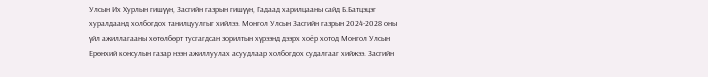Улсын Их Хурлын гишүүн, Засгийн газрын гишүүн, Гадаад харилцааны сайд Б.Батцэцэг хуралдаанд холбогдох танилцуулгыг хийлээ. Монгол Улсын Засгийн газрын 2024-2028 оны үйл ажиллагааны хөтөлбөрт тусгагдсан зорилтын хүрээнд дээрх хоёр хотод Монгол Улсын Ерөнхий консулын газар нээн ажиллуулах асуудлаар холбогдох судалгааг хийжээ. Засгийн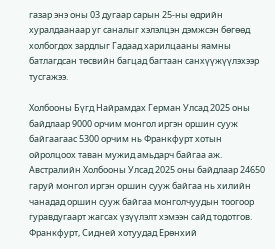газар энэ оны 03 дугаар сарын 25-ны өдрийн хуралдаанаар уг саналыг хэлэлцэн дэмжсэн бөгөөд холбогдох зардлыг Гадаад харилцааны яамны батлагдсан төсвийн багцад багтаан санхүүжүүлэхээр тусгажээ.

Холбооны Бүгд Найрамдах Герман Улсад 2025 оны байдлаар 9000 орчим монгол иргэн оршин сууж байгаагаас 5300 орчим нь Франкфурт хотын ойролцоох таван мужид амьдарч байгаа аж. Австралийн Холбооны Улсад 2025 оны байдлаар 24650 гаруй монгол иргэн оршин сууж байгаа нь хилийн чанадад оршин сууж байгаа монголчуудын тоогоор гуравдугаарт жагсах үзүүлэлт хэмээн сайд тодотгов. Франкфурт, Сидней хотуудад Ерөнхий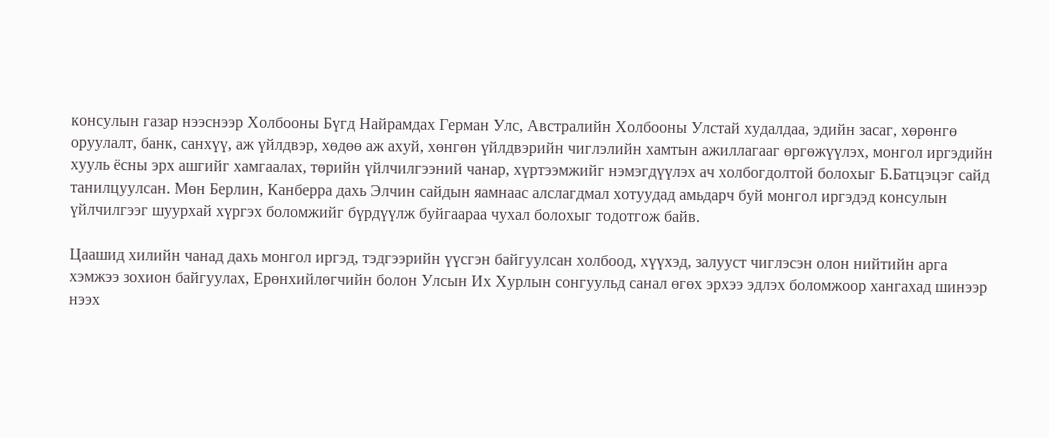консулын газар нээснээр Холбооны Бүгд Найрамдах Герман Улс, Австралийн Холбооны Улстай худалдаа, эдийн засаг, хөрөнгө оруулалт, банк, санхүү, аж үйлдвэр, хөдөө аж ахуй, хөнгөн үйлдвэрийн чиглэлийн хамтын ажиллагааг өргөжүүлэх, монгол иргэдийн хууль ёсны эрх ашгийг хамгаалах, төрийн үйлчилгээний чанар, хүртээмжийг нэмэгдүүлэх ач холбогдолтой болохыг Б.Батцэцэг сайд танилцуулсан. Мөн Берлин, Канберра дахь Элчин сайдын яамнаас алслагдмал хотуудад амьдарч буй монгол иргэдэд консулын үйлчилгээг шуурхай хүргэх боломжийг бүрдүүлж буйгаараа чухал болохыг тодотгож байв.

Цаашид хилийн чанад дахь монгол иргэд, тэдгээрийн үүсгэн байгуулсан холбоод, хүүхэд, залууст чиглэсэн олон нийтийн арга хэмжээ зохион байгуулах, Ерөнхийлөгчийн болон Улсын Их Хурлын сонгуульд санал өгөх эрхээ эдлэх боломжоор хангахад шинээр нээх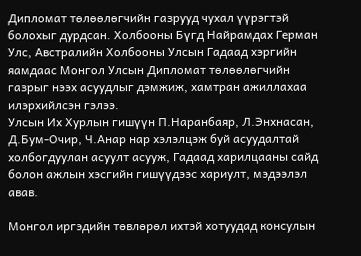Дипломат төлөөлөгчийн газрууд чухал үүрэгтэй болохыг дурдсан. Холбооны Бүгд Найрамдах Герман Улс, Австралийн Холбооны Улсын Гадаад хэргийн яамдаас Монгол Улсын Дипломат төлөөлөгчийн газрыг нээх асуудлыг дэмжиж, хамтран ажиллахаа илэрхийлсэн гэлээ.
Улсын Их Хурлын гишүүн П.Наранбаяр, Л.Энхнасан, Д.Бум-Очир, Ч.Анар нар хэлэлцэж буй асуудалтай холбогдуулан асуулт асууж, Гадаад харилцааны сайд болон ажлын хэсгийн гишүүдээс хариулт, мэдээлэл авав.

Монгол иргэдийн төвлөрөл ихтэй хотуудад консулын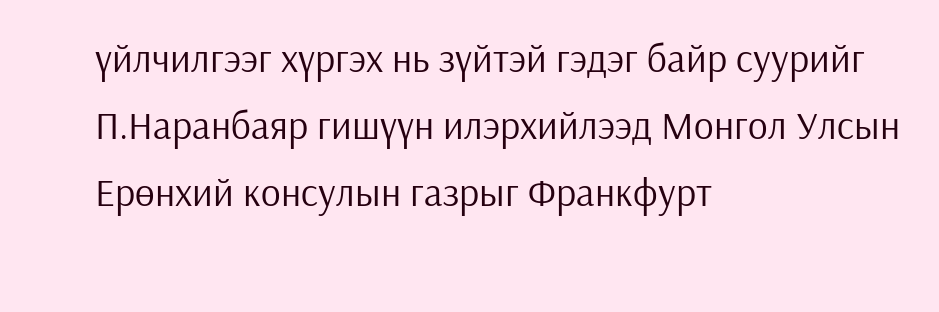үйлчилгээг хүргэх нь зүйтэй гэдэг байр суурийг П.Наранбаяр гишүүн илэрхийлээд Монгол Улсын Ерөнхий консулын газрыг Франкфурт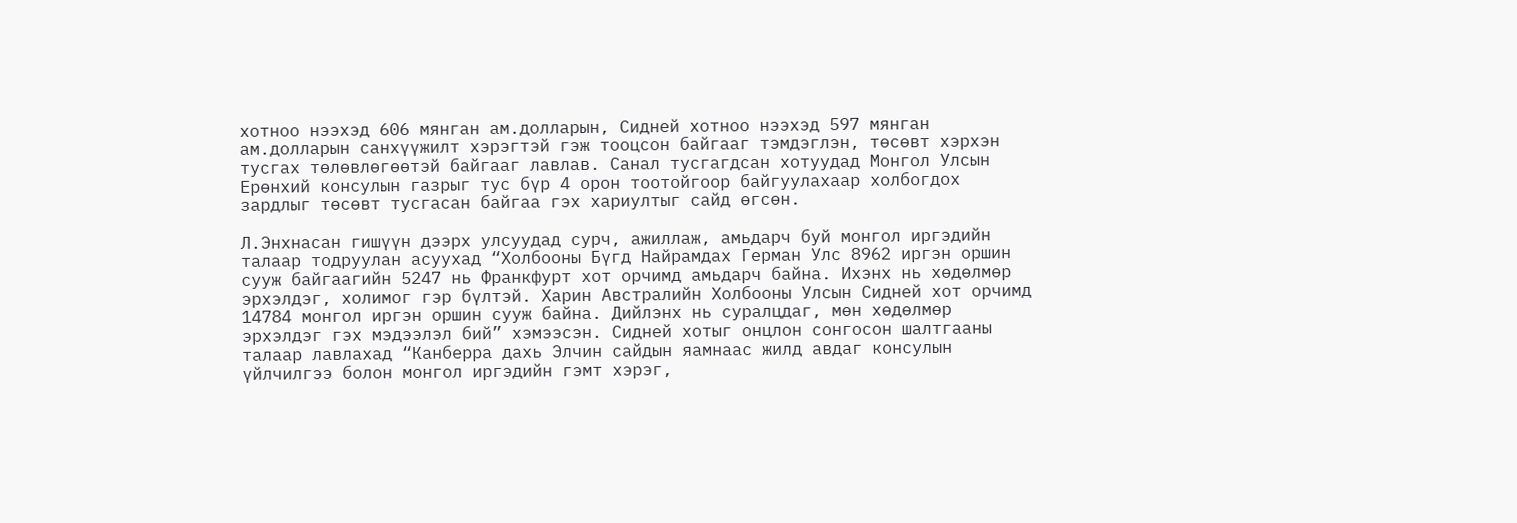хотноо нээхэд 606 мянган ам.долларын, Сидней хотноо нээхэд 597 мянган ам.долларын санхүүжилт хэрэгтэй гэж тооцсон байгааг тэмдэглэн, төсөвт хэрхэн тусгах төлөвлөгөөтэй байгааг лавлав. Санал тусгагдсан хотуудад Монгол Улсын Ерөнхий консулын газрыг тус бүр 4 орон тоотойгоор байгуулахаар холбогдох зардлыг төсөвт тусгасан байгаа гэх хариултыг сайд өгсөн.

Л.Энхнасан гишүүн дээрх улсуудад сурч, ажиллаж, амьдарч буй монгол иргэдийн талаар тодруулан асуухад “Холбооны Бүгд Найрамдах Герман Улс 8962 иргэн оршин сууж байгаагийн 5247 нь Франкфурт хот орчимд амьдарч байна. Ихэнх нь хөдөлмөр эрхэлдэг, холимог гэр бүлтэй. Харин Австралийн Холбооны Улсын Сидней хот орчимд 14784 монгол иргэн оршин сууж байна. Дийлэнх нь суралцдаг, мөн хөдөлмөр эрхэлдэг гэх мэдээлэл бий” хэмээсэн. Сидней хотыг онцлон сонгосон шалтгааны талаар лавлахад “Канберра дахь Элчин сайдын яамнаас жилд авдаг консулын үйлчилгээ болон монгол иргэдийн гэмт хэрэг,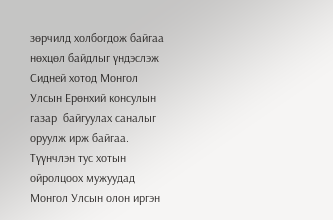зөрчилд холбогдож байгаа нөхцөл байдлыг үндэслэж Сидней хотод Монгол Улсын Ерөнхий консулын газар  байгуулах саналыг оруулж ирж байгаа. Түүнчлэн тус хотын ойролцоох мужуудад Монгол Улсын олон иргэн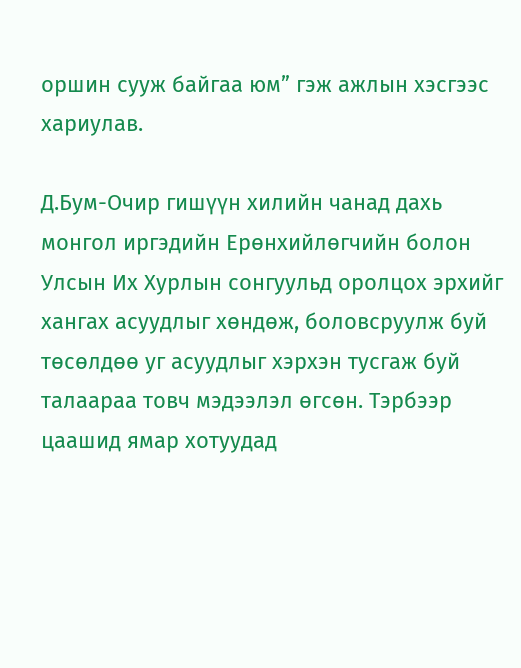оршин сууж байгаа юм” гэж ажлын хэсгээс хариулав.

Д.Бум-Очир гишүүн хилийн чанад дахь монгол иргэдийн Ерөнхийлөгчийн болон Улсын Их Хурлын сонгуульд оролцох эрхийг хангах асуудлыг хөндөж, боловсруулж буй төсөлдөө уг асуудлыг хэрхэн тусгаж буй талаараа товч мэдээлэл өгсөн. Тэрбээр цаашид ямар хотуудад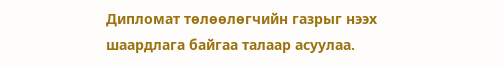Дипломат төлөөлөгчийн газрыг нээх шаардлага байгаа талаар асуулаа.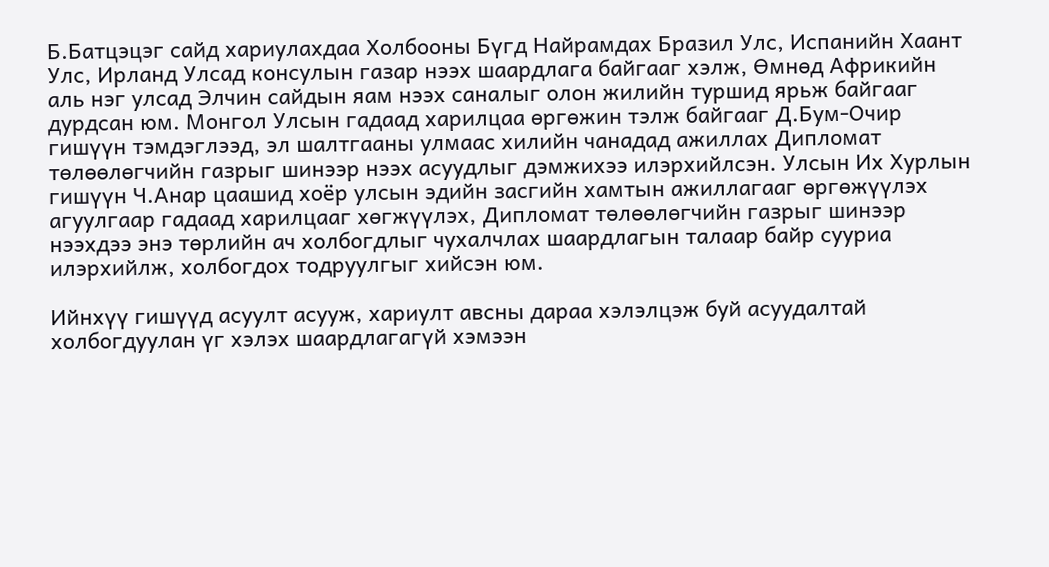Б.Батцэцэг сайд хариулахдаа Холбооны Бүгд Найрамдах Бразил Улс, Испанийн Хаант Улс, Ирланд Улсад консулын газар нээх шаардлага байгааг хэлж, Өмнөд Африкийн аль нэг улсад Элчин сайдын яам нээх саналыг олон жилийн туршид ярьж байгааг дурдсан юм. Монгол Улсын гадаад харилцаа өргөжин тэлж байгааг Д.Бум-Очир гишүүн тэмдэглээд, эл шалтгааны улмаас хилийн чанадад ажиллах Дипломат төлөөлөгчийн газрыг шинээр нээх асуудлыг дэмжихээ илэрхийлсэн. Улсын Их Хурлын гишүүн Ч.Анар цаашид хоёр улсын эдийн засгийн хамтын ажиллагааг өргөжүүлэх агуулгаар гадаад харилцааг хөгжүүлэх, Дипломат төлөөлөгчийн газрыг шинээр нээхдээ энэ төрлийн ач холбогдлыг чухалчлах шаардлагын талаар байр сууриа илэрхийлж, холбогдох тодруулгыг хийсэн юм.

Ийнхүү гишүүд асуулт асууж, хариулт авсны дараа хэлэлцэж буй асуудалтай холбогдуулан үг хэлэх шаардлагагүй хэмээн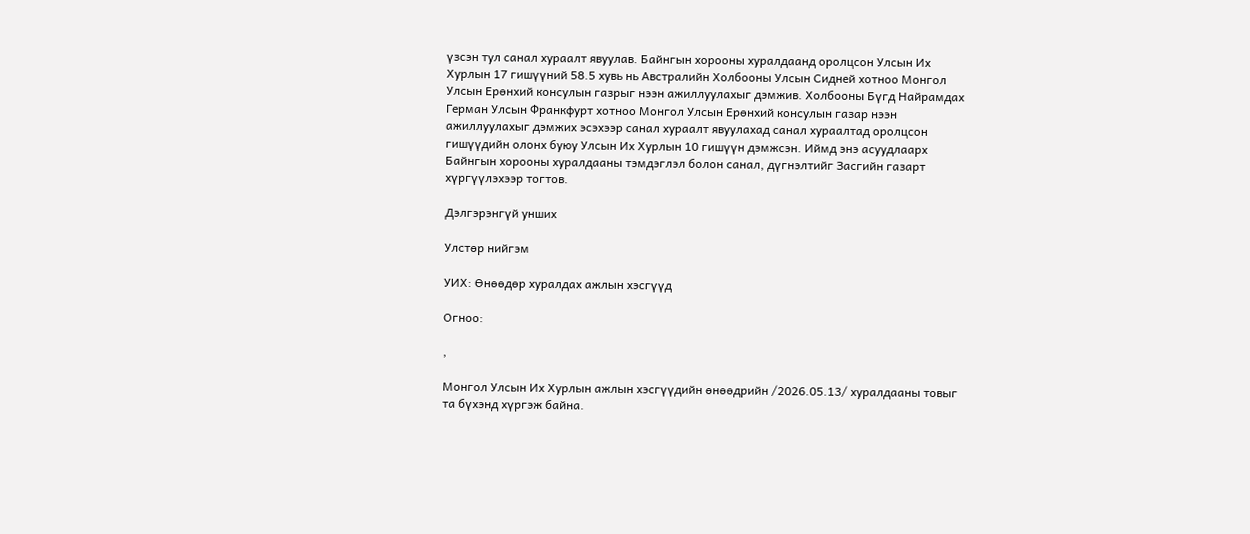үзсэн тул санал хураалт явуулав. Байнгын хорооны хуралдаанд оролцсон Улсын Их Хурлын 17 гишүүний 58.5 хувь нь Австралийн Холбооны Улсын Сидней хотноо Монгол Улсын Ерөнхий консулын газрыг нээн ажиллуулахыг дэмжив. Холбооны Бүгд Найрамдах Герман Улсын Франкфурт хотноо Монгол Улсын Ерөнхий консулын газар нээн ажиллуулахыг дэмжих эсэхээр санал хураалт явуулахад санал хураалтад оролцсон гишүүдийн олонх буюу Улсын Их Хурлын 10 гишүүн дэмжсэн. Иймд энэ асуудлаарх Байнгын хорооны хуралдааны тэмдэглэл болон санал, дүгнэлтийг Засгийн газарт хүргүүлэхээр тогтов.

Дэлгэрэнгүй унших

Улстөр нийгэм

УИХ: Өнөөдөр хуралдах ажлын хэсгүүд

Огноо:

,

Монгол Улсын Их Хурлын ажлын хэсгүүдийн өнөөдрийн /2026.05.13/ хуралдааны товыг та бүхэнд хүргэж байна.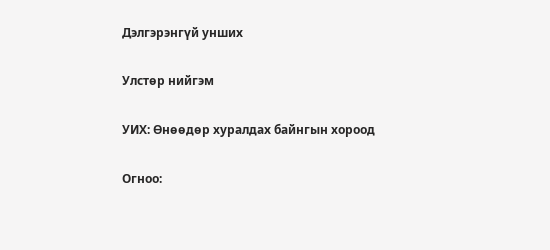Дэлгэрэнгүй унших

Улстөр нийгэм

УИХ: Өнөөдөр хуралдах байнгын хороод

Огноо: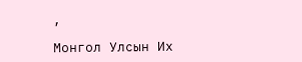,

Монгол Улсын Их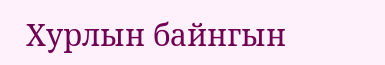Хурлын байнгын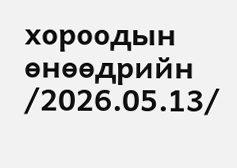хороодын өнөөдрийн /2026.05.13/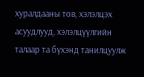хуралдааны тов, хэлэлцэх асуудлууд, хэлэлцүүлгийн талаар та бүхэнд танилцуулж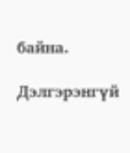байна.

Дэлгэрэнгүй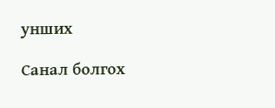унших

Санал болгох